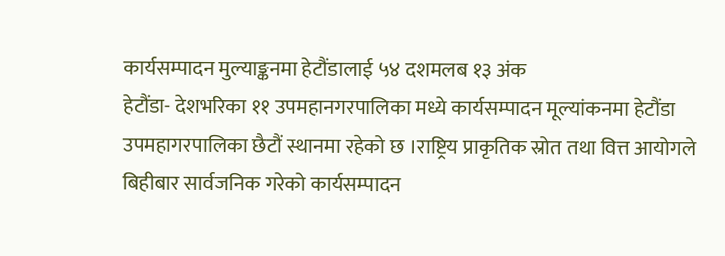कार्यसम्पादन मुल्याङ्कनमा हेटौंडालाई ५४ दशमलब १३ अंक
हेटौंडा- देशभरिका ११ उपमहानगरपालिका मध्ये कार्यसम्पादन मूल्यांकनमा हेटौंडा उपमहागरपालिका छैटौं स्थानमा रहेको छ ।राष्ट्रिय प्राकृतिक स्रोत तथा वित्त आयोगले बिहीबार सार्वजनिक गरेको कार्यसम्पादन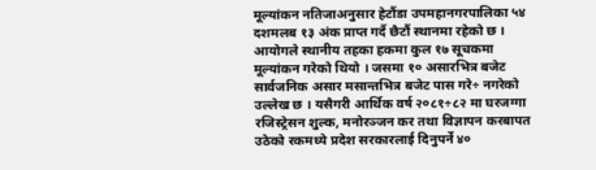मूल्यांकन नतिजाअनुसार हेटौंडा उपमहानगरपालिका ५४ दशमलब १३ अंक प्राप्त गर्दै छैटौं स्थानमा रहेको छ । आयोगले स्थानीय तहका हकमा कुल १७ सूचकमा मूल्यांकन गरेको थियो । जसमा १० असारभित्र बजेट सार्वजनिक असार मसान्तभित्र बजेट पास गरे÷ नगरेको उल्लेख छ । यसैगरी आर्थिक वर्ष २०८१÷८२ मा घरजग्गा रजिस्ट्रेसन शुल्क, मनोरञ्जन कर तथा विज्ञापन करबापत उठेको रकमध्ये प्रदेश सरकारलाई दिनुपर्ने ४०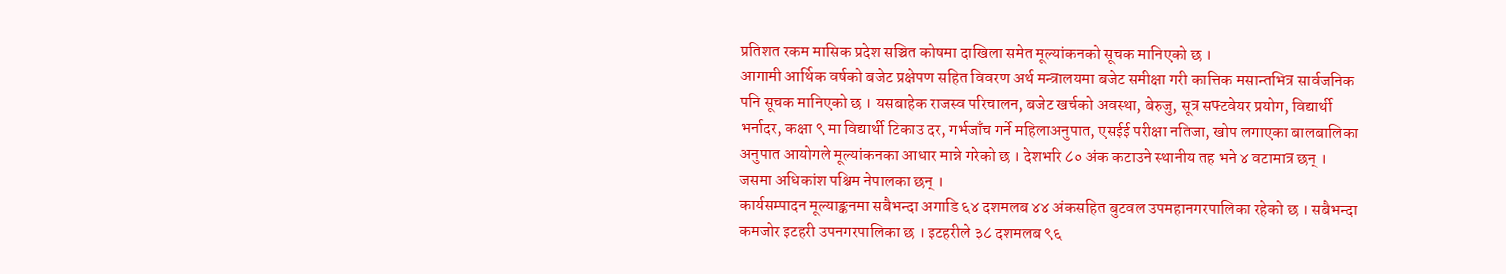प्रतिशत रकम मासिक प्रदेश सञ्चित कोषमा दाखिला समेत मूल्यांकनको सूचक मानिएको छ ।
आगामी आर्थिक वर्षको बजेट प्रक्षेपण सहित विवरण अर्थ मन्त्रालयमा बजेट समीक्षा गरी कात्तिक मसान्तभित्र सार्वजनिक पनि सूचक मानिएको छ । यसबाहेक राजस्व परिचालन, बजेट खर्चको अवस्था, बेरुजु, सूत्र सफ्टवेयर प्रयोग, विद्यार्थी भर्नादर, कक्षा ९ मा विद्यार्थी टिकाउ दर, गर्भजाँच गर्ने महिलाअनुपात, एसईई परीक्षा नतिजा, खोप लगाएका बालबालिका अनुपात आयोगले मूल्यांकनका आधार मान्ने गरेको छ । देशभरि ८० अंक कटाउने स्थानीय तह भने ४ वटामात्र छन् । जसमा अधिकांश पश्चिम नेपालका छन् ।
कार्यसम्पादन मूल्याङ्कनमा सबैभन्दा अगाडि ६४ दशमलब ४४ अंकसहित बुटवल उपमहानगरपालिका रहेको छ । सबैभन्दा कमजोर इटहरी उपनगरपालिका छ । इटहरीले ३८ दशमलब ९६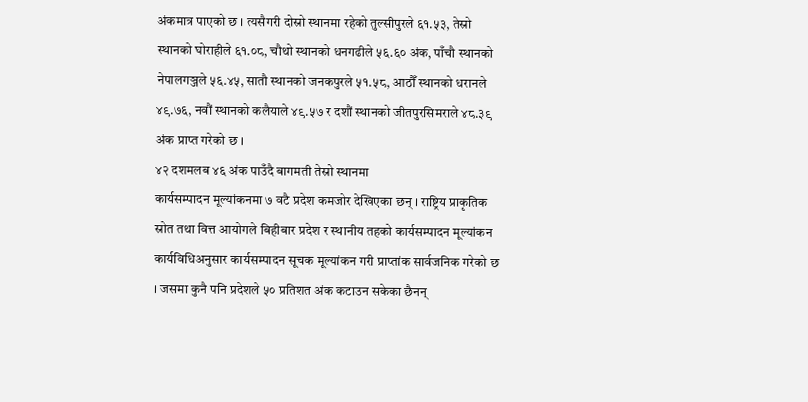अंकमात्र पाएको छ । त्यसैगरी दोस्रो स्थानमा रहेको तुल्सीपुरले ६१.५३, तेस्रो स्थानको घोराहीले ६१.०८, चौथो स्थानको धनगढीले ५६.६० अंक, पाँचौ स्थानको नेपालगञ्जले ५६.४५, सातौ स्थानको जनकपुरले ५१.५८, आठौँ स्थानको धरानले ४९.७६, नवौं स्थानको कलैयाले ४९.५७ र दशौं स्थानको जीतपुरसिमराले ४८.३९ अंक प्राप्त गरेको छ ।
४२ दशमलब ४६ अंक पाउँदै बागमती तेस्रो स्थानमा
कार्यसम्पादन मूल्यांकनमा ७ वटै प्रदेश कमजोर देखिएका छन् । राष्ट्रिय प्राकृतिक स्रोत तथा वित्त आयोगले बिहीबार प्रदेश र स्थानीय तहको कार्यसम्पादन मूल्यांकन कार्यविधिअनुसार कार्यसम्पादन सूचक मूल्यांकन गरी प्राप्तांक सार्वजनिक गरेको छ । जसमा कुनै पनि प्रदेशले ५० प्रतिशत अंक कटाउन सकेका छैनन्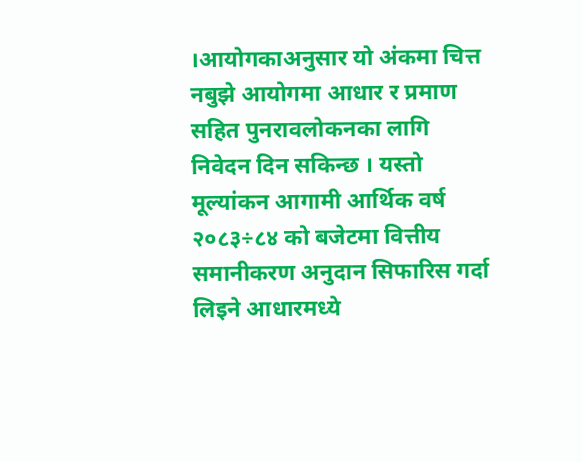।आयोगकाअनुसार यो अंकमा चित्त नबुझे आयोगमा आधार र प्रमाण सहित पुनरावलोकनका लागि निवेदन दिन सकिन्छ । यस्तो मूल्यांकन आगामी आर्थिक वर्ष २०८३÷८४ को बजेटमा वित्तीय समानीकरण अनुदान सिफारिस गर्दा लिइने आधारमध्ये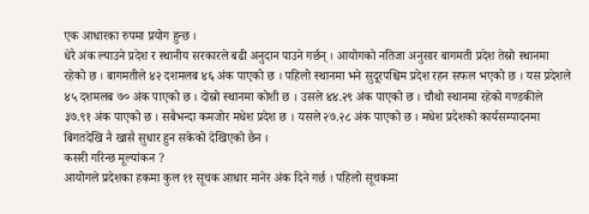एक आधारका रुपमा प्रयोग हुन्छ ।
धेरै अंक ल्याउने प्रदेश र स्थानीय सरकारले बढी अनुदान पाउने गर्छन् । आयोगको नतिजा अनुसार बागमती प्रदेश तेस्रो स्थानमा रहेको छ । बागमतीले ४२ दशमलब ४६ अंक पाएको छ । पहिलो स्थानमा भने सुदूरपश्चिम प्रदेश रहन सफल भएको छ । यस प्रदेशले ४५ दशमलब ७० अंक पाएको छ । दोस्रो स्थानमा कोशी छ । उसले ४४.२९ अंक पाएको छ । चौथो स्थानमा रहेको गण्डकीले ३७.९१ अंक पाएको छ । सबैभन्दा कमजोर मधेश प्रदेश छ । यसले २७.२८ अंक पाएको छ । मधेश प्रदेशको कार्यसम्पादनमा बिगतदेखि नै खासै सुधार हुन सकेको देखिएको छैन ।
कसरी गरिन्छ मूल्यांकन ?
आयोगले प्रदेशका हकमा कुल ११ सूचक आधार मानेर अंक दिने गर्छ । पहिलो सूचकमा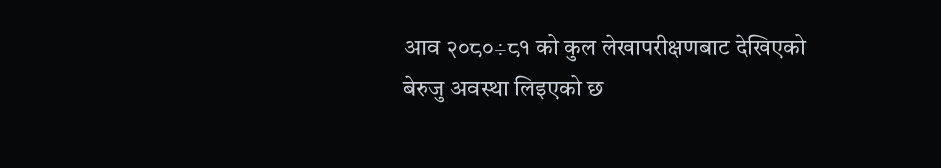आव २०८०÷८१ को कुल लेखापरीक्षणबाट देखिएको बेरुजु अवस्था लिइएको छ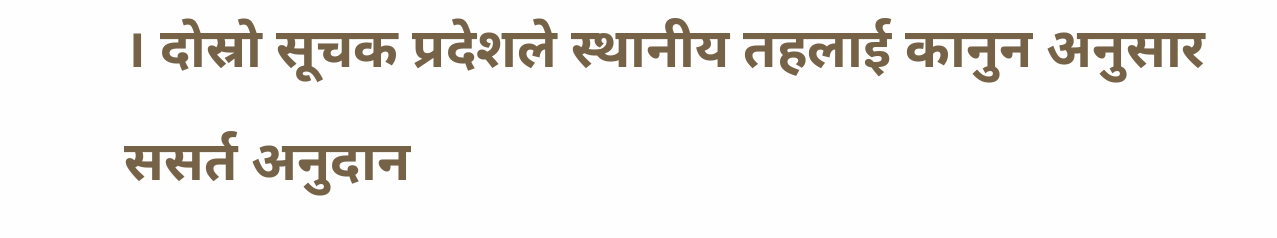। दोस्रो सूचक प्रदेशले स्थानीय तहलाई कानुन अनुसार ससर्त अनुदान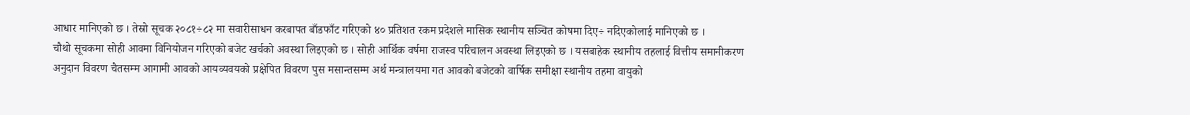आधार मानिएको छ । तेस्रो सूचक २०८१÷८२ मा सवारीसाधन करबापत बाँडफाँट गरिएको ४० प्रतिशत रकम प्रदेशले मासिक स्थानीय सञ्चित कोषमा दिए÷ नदिएकोलाई मानिएको छ ।
चौथो सूचकमा सोही आवमा विनियोजन गरिएको बजेट खर्चको अवस्था लिइएको छ । सोही आर्थिक वर्षमा राजस्व परिचालन अवस्था लिइएको छ । यसबाहेक स्थानीय तहलाई वित्तीय समानीकरण अनुदान विवरण चैतसम्म आगामी आवको आयव्यवयको प्रक्षेपित विवरण पुस मसान्तसम्म अर्थ मन्त्रालयमा गत आवको बजेटको वार्षिक समीक्षा स्थानीय तहमा वायुको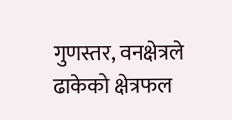गुणस्तर, वनक्षेत्रले ढाकेको क्षेत्रफल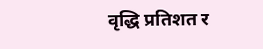वृद्धि प्रतिशत र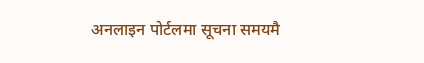अनलाइन पोर्टलमा सूचना समयमै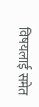विषयलाई समेत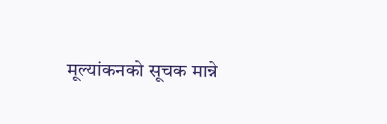मूल्यांकनको सूचक मान्ने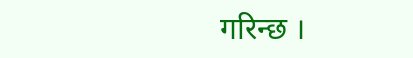गरिन्छ ।